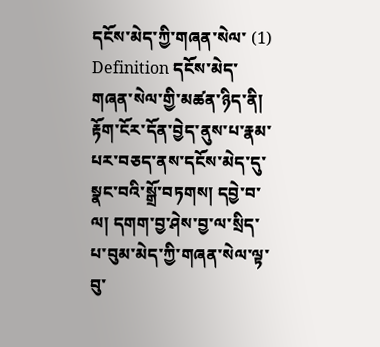དངོས་མེད་ཀྱི་གཞན་སེལ་ (1)
Definition དངོས་མེད་གཞན་སེལ་གྱི་མཚན་ཉིད་ནི། རྟོག་ངོར་དོན་བྱེད་ནུས་པ་རྣམ་པར་བཅད་ནས་དངོས་མེད་དུ་སྣང་བའི་སྒྲོ་བཏགས། དབྱེ་བ་ལ། དགག་བྱ་ཤེས་བྱ་ལ་སྲིད་པ་བུམ་མེད་ཀྱི་གཞན་སེལ་ལྟ་བུ་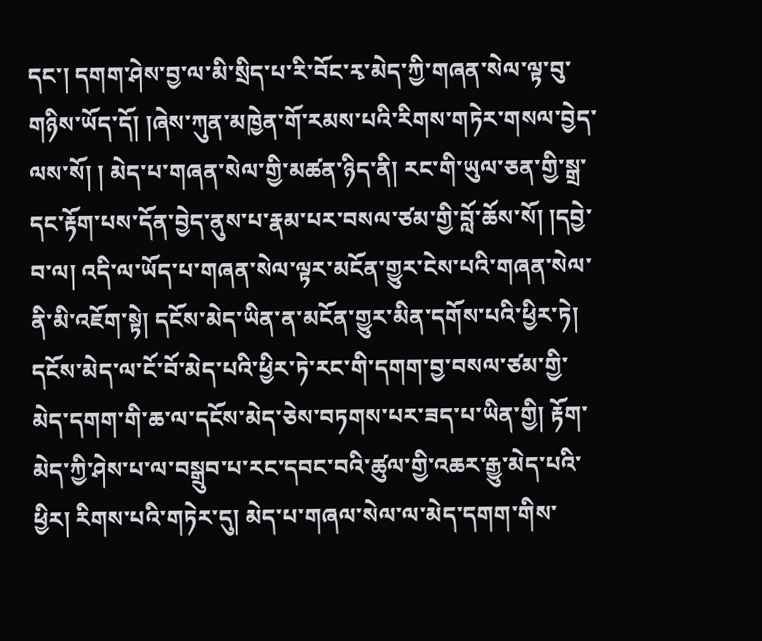དང་། དགག་ཤེས་བྱ་ལ་མི་སྲིད་པ་རི་བོང་རྭ་མེད་ཀྱི་གཞན་སེལ་ལྟ་བུ་གཉིས་ཡོད་དོ། །ཞེས་ཀུན་མཁྱེན་གོ་རམས་པའི་རིགས་གཏེར་གསལ་བྱེད་ལས་སོ། ། མེད་པ་གཞན་སེལ་གྱི་མཚན་ཉིད་ནི། རང་གི་ཡུལ་ཅན་གྱི་སྒྲ་དང་རྟོག་པས་དོན་བྱེད་ནུས་པ་རྣམ་པར་བསལ་ཙམ་གྱི་བློ་ཆོས་སོ། །དབྱེ་བ་ལ། འདི་ལ་ཡོད་པ་གཞན་སེལ་ལྟར་མངོན་གྱུར་ངེས་པའི་གཞན་སེལ་ནི་མི་འཇོག་སྟེ། དངོས་མེད་ཡིན་ན་མངོན་གྱུར་མིན་དགོས་པའི་ཕྱིར་ཏེ། དངོས་མེད་ལ་ངོ་བོ་མེད་པའི་ཕྱིར་ཏེ་རང་གི་དགག་བྱ་བསལ་ཙམ་གྱི་མེད་དགག་གི་ཆ་ལ་དངོས་མེད་ཅེས་བཏགས་པར་ཟད་པ་ཡིན་གྱི། རྟོག་མེད་ཀྱི་ཤེས་པ་ལ་བསྒྲུབ་པ་རང་དབང་བའི་ཚུལ་གྱི་འཆར་རྒྱུ་མེད་པའི་ཕྱིར། རིགས་པའི་གཏེར་དུ། མེད་པ་གཞལ་སེལ་ལ་མེད་དགག་གིས་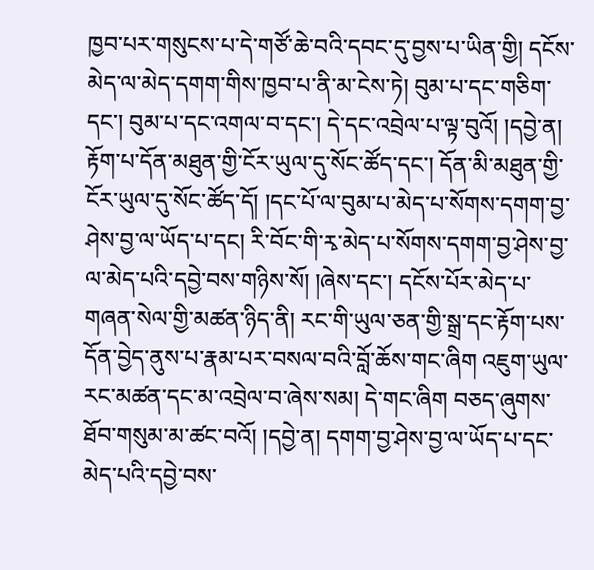ཁྱབ་པར་གསུངས་པ་དེ་གཙོ་ཆེ་བའི་དབང་དུ་བྱས་པ་ཡིན་གྱི། དངོས་མེད་ལ་མེད་དགག་གིས་ཁྱབ་པ་ནི་མ་ངེས་ཏེ། བུམ་པ་དང་གཅིག་དང་། བུམ་པ་དང་འགལ་བ་དང་། དེ་དང་འབྲེལ་པ་ལྟ་བུའོ། །དབྱེ་ན། རྟོག་པ་དོན་མཐུན་གྱི་ངོར་ཡུལ་དུ་སོང་ཚོད་དང་། དོན་མི་མཐུན་གྱི་ངོར་ཡུལ་དུ་སོང་ཚོད་དོ། །དང་པོ་ལ་བུམ་པ་མེད་པ་སོགས་དགག་བྱ་ཤེས་བྱ་ལ་ཡོད་པ་དང། རི་བོང་གི་རྭ་མེད་པ་སོགས་དགག་བྱ་ཤེས་བྱ་ལ་མེད་པའི་དབྱེ་བས་གཉིས་སོ། །ཞེས་དང་། དངོས་པོར་མེད་པ་གཞན་སེལ་གྱི་མཚན་ཉིད་ནི། རང་གི་ཡུལ་ཅན་གྱི་སྒྲ་དང་རྟོག་པས་དོན་བྱེད་ནུས་པ་རྣམ་པར་བསལ་བའི་བློ་ཆོས་གང་ཞིག འཇུག་ཡུལ་རང་མཚན་དང་མ་འབྲེལ་བ་ཞེས་སམ། དེ་གང་ཞིག བཅད་ཞུགས་ཐོབ་གསུམ་མ་ཚང་བའོ། །དབྱེ་ན། དགག་བྱ་ཤེས་བྱ་ལ་ཡོད་པ་དང་མེད་པའི་དབྱེ་བས་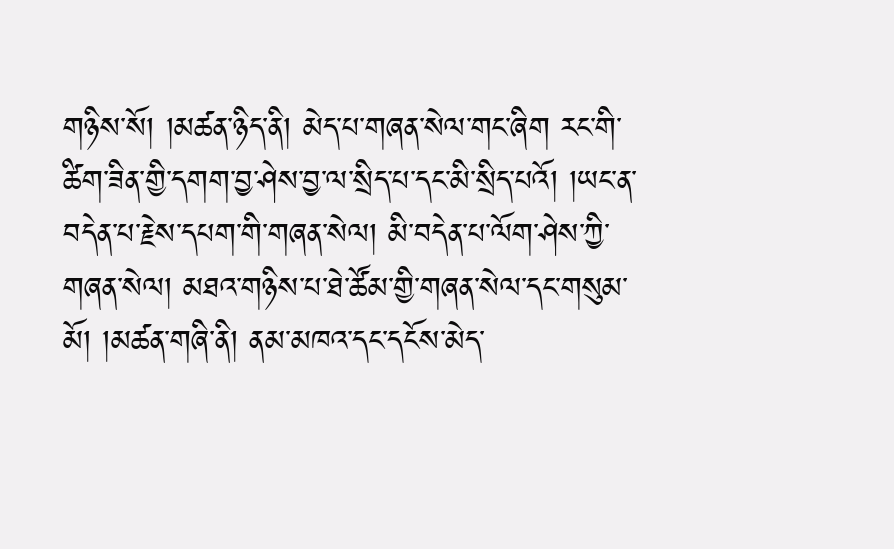གཉིས་སོ། །མཚན་ཉིད་ནི། མེད་པ་གཞན་སེལ་གང་ཞིག རང་གི་ཚིག་ཟིན་གྱི་དགག་བྱ་ཤེས་བྱ་ལ་སྲིད་པ་དང་མི་སྲིད་པའོ། །ཡང་ན་བདེན་པ་རྗེས་དཔག་གི་གཞན་སེལ། མི་བདེན་པ་ལོག་ཤེས་ཀྱི་གཞན་སེལ། མཐའ་གཉིས་པ་ཐེ་ཚོམ་གྱི་གཞན་སེལ་དང་གསུམ་མོ། །མཚན་གཞི་ནི། ནམ་མཁའ་དང་དངོས་མེད་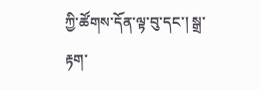ཀྱི་ཚོགས་དོན་ལྟ་བུ་དང་། སྒྲ་རྟག་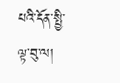པའི་དོན་སྤྱི་ལྟ་བུ་ལ།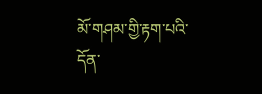མོ་གཤམ་གྱི་རྟག་པའི་དོན་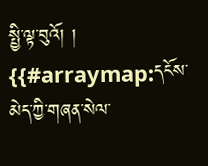སྤྱི་ལྟ་བུའོ། །
{{#arraymap:དངོས་མེད་ཀྱི་གཞན་སེལ་